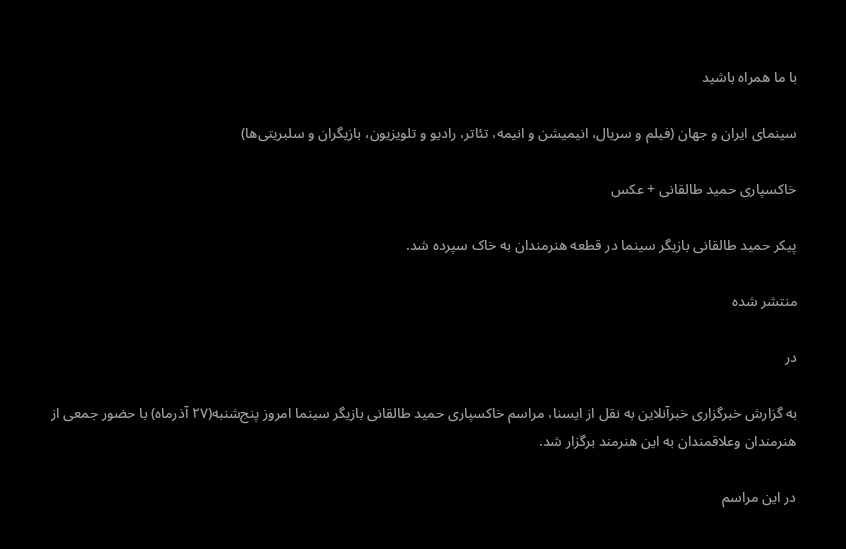با ما همراه باشید

سینمای ایران و جهان (فیلم و سریال، انیمیشن و انیمه، تئاتر، رادیو و تلویزیون، بازیگران و سلبریتی‌ها)

خاکسپاری حمید طالقانی + عکس

پیکر حمید طالقانی بازیگر سینما در قطعه هنرمندان به خاک سپرده شد.

منتشر شده

در

به گزارش خبرگزاری خبرآنلاین به نقل از ایسنا، مراسم خاکسپاری حمید طالقانی بازیگر سینما امروز پنج‌شنبه(۲۷ آذرماه) با حضور جمعی از هنرمندان وعلاقمندان به این هنرمند برگزار شد.

در این مراسم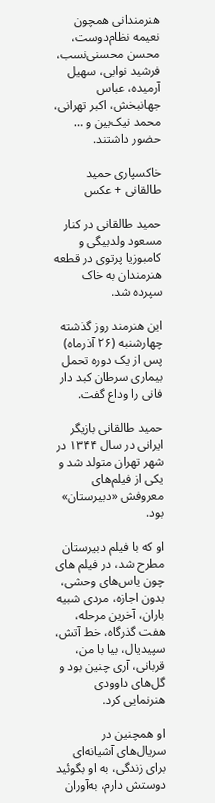هنرمندانی همچون نعیمه نظام‌دوست، محسن محسنی‌نسب، فرشید نوابی، سهیل آرمیده، عباس جهانبخش، اکبر تهرانی، محمد نیک‌بین و … حضور داشتند.

خاکسپاری حمید طالقانی + عکس

حمید طالقانی در کنار مسعود ولدبیگی و کامبوزیا پرتوی در قطعه هنرمندان به خاک سپرده شد.

این هنرمند روز گذشته چهارشنبه (۲۶ آذرماه) پس از یک دوره تحمل بیماری سرطان کبد دار فانی را وداع گفت.

حمید طالقانی بازیگر ایرانی در سال ۱۳۴۴ در شهر تهران متولد شد و یکی از فیلم‌های معروفش «دبیرستان» بود.

او که با فیلم دبیرستان مطرح شد، در فیلم های چون یاس‌های وحشی، بدون اجازه، مردی شبیه باران، آخرین مرحله، هفت گذرگاه، خط آتش، سپیدیال، بیا با من، قربانی، آری چنین بود و گل‌های داوودی هنرنمایی کرد.

او همچنین در سریال‌های آشیانه‌ای برای زندگی، به او بگوئید دوستش دارم، به‌آوران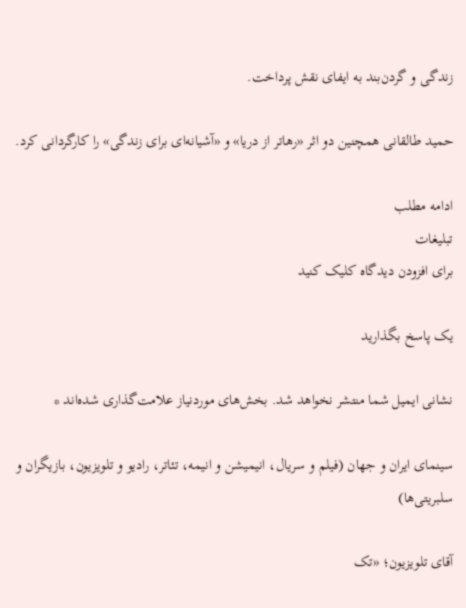زندگی و گردن‌بند به ایفای نقش پرداخت.

حمید طالقانی همچنین دو اثر «رهاتر از دریا» و «آشیانه‌ای برای زندگی» را کارگردانی کرد.

ادامه مطلب
تبلیغات
برای افزودن دیدگاه کلیک کنید

یک پاسخ بگذارید

نشانی ایمیل شما منتشر نخواهد شد. بخش‌های موردنیاز علامت‌گذاری شده‌اند *

سینمای ایران و جهان (فیلم و سریال، انیمیشن و انیمه، تئاتر، رادیو و تلویزیون، بازیگران و سلبریتی‌ها)

آقای تلویزیون؛ «تک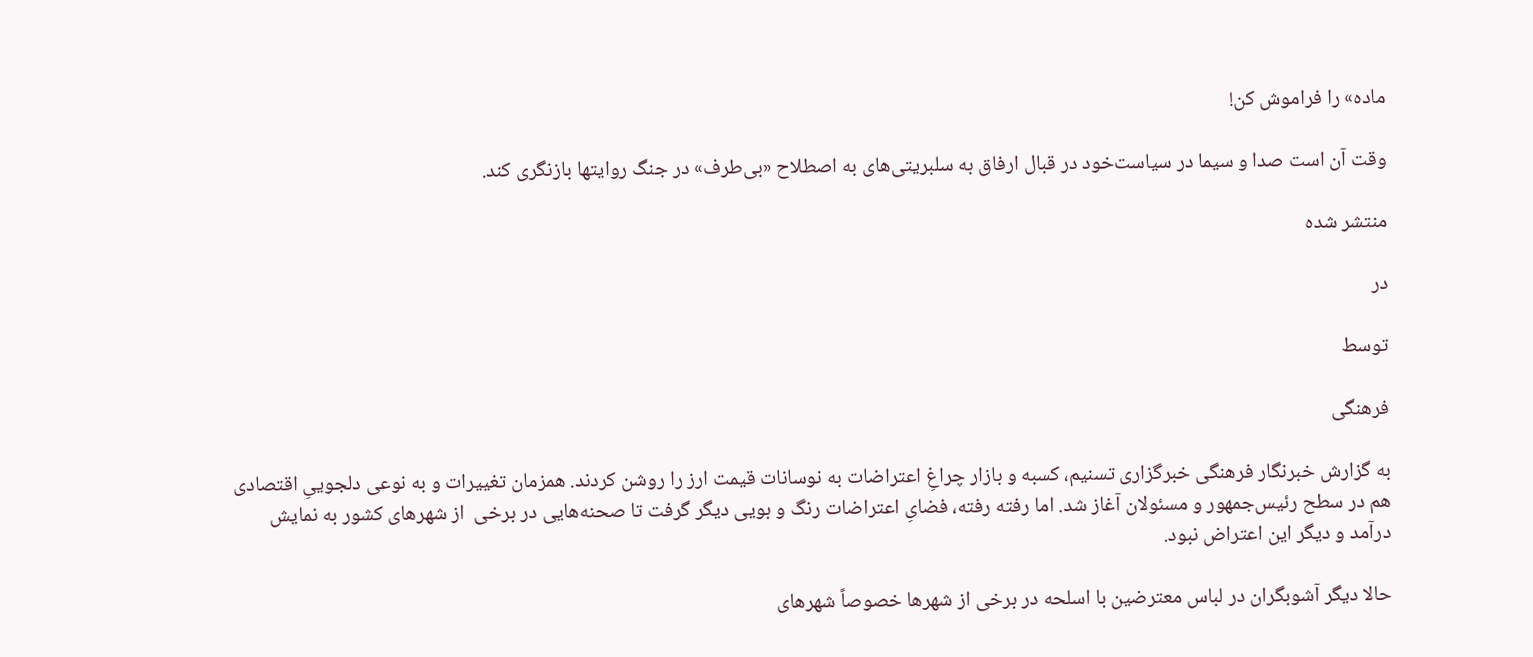ماده» را فراموش کن!

وقت آن است صدا و سیما در سیاست‌خود در قبال ارفاق به سلبریتی‌های به اصطلاح «بی‌طرف» در جنگ روایتها بازنگری کند.

منتشر شده

در

توسط

فرهنگی

به گزارش خبرنگار فرهنگی خبرگزاری تسنیم، کسبه و بازار چراغِ اعتراضات به نوسانات قیمت ارز را روشن کردند. همزمان تغییرات و به نوعی دلجوییِ اقتصادی هم در سطح رئیس‌جمهور و مسئولان آغاز شد. اما رفته رفته، فضایِ اعتراضات رنگ و بویی دیگر گرفت تا صحنه‌هایی در برخی  از شهرهای کشور به نمایش درآمد و دیگر این اعتراض نبود.

حالا دیگر آشوبگران در لباس معترضین با اسلحه در برخی از شهرها خصوصاً شهرهای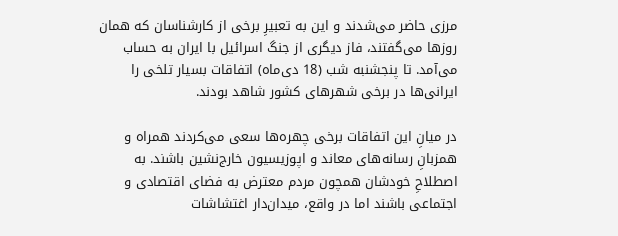مرزی حاضر می‌شدند و این به تعبیرِ برخی از کارشناسان که همان روزها می‌گفتند، فاز دیگری از جنگ اسرائیل با ایران به حساب می‌آمد. تا پنجشنبه شب (18 دی‌ماه) اتفاقات بسیار تلخی را ایرانی‌ها در برخی شهرهای کشور شاهد بودند.

در میانِ این اتفاقات برخی چهره‌ها سعی می‌کردند همراه و همزبانِ رسانه‌های معاند و اپوزیسیون خارج‌نشین باشند. به اصطلاحِ خودشان همچون مردم معترض به فضای اقتصادی و اجتماعی باشند اما در واقع، میدان‌دار اغتشاشات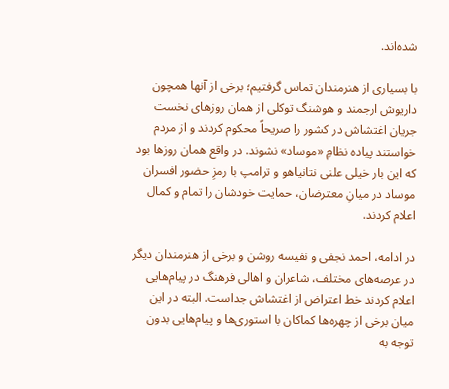شده‌اند.

با بسیاری از هنرمندان تماس گرفتیم؛ برخی از آنها همچون داریوش ارجمند و هوشنگ توکلی از همان روزهای نخست جریان اغتشاش در کشور را صریحاً محکوم کردند و از مردم خواستند پیاده نظامِ «موساد» نشوند. در واقع همان روزها بود که این بار خیلی علنی نتانیاهو و ترامپ با رمزِ حضور افسران موساد در میانِ معترضان، حمایت خودشان را تمام و کمال اعلام کردند.

در ادامه، احمد نجفی و نفیسه روشن و برخی از هنرمندان دیگر در عرصه‌های مختلف، شاعران و اهالی فرهنگ در پیام‌هایی اعلام کردند خط اعتراض از اغتشاش جداست. البته در این میان برخی از چهره‌ها کماکان با استوری‌ها و پیام‌هایی بدون توجه به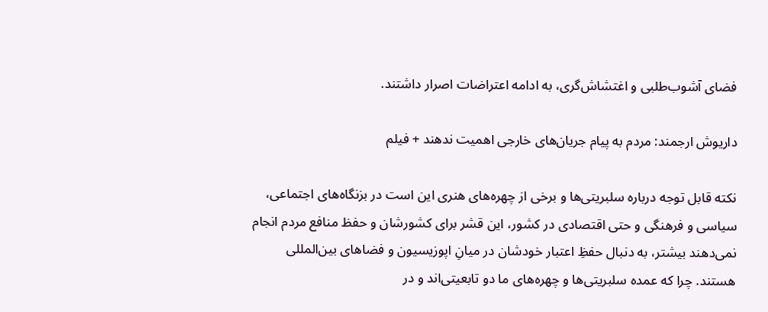فضای آشوب‌طلبی و اغتشاش‌گری، به ادامه اعتراضات اصرار داشتند.

داریوش ارجمند: مردم به پیام جریان‌های خارجی اهمیت ندهند + فیلم

نکته قابل توجه درباره سلبریتی‌ها و برخی از چهره‌های هنری این است در بزنگاه‌های اجتماعی، سیاسی و فرهنگی و حتی اقتصادی در کشور، این قشر برای کشورشان و حفظ منافع مردم انجام نمی‌دهند بیشتر، به دنبال حفظِ اعتبار خودشان در میانِ اپوزیسیون و فضاهای بین‌المللی هستند. چرا که عمده سلبریتی‌ها و چهره‌های ما دو تابعیتی‌اند و در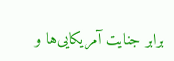برابر جنایت آمریکایی‌ها و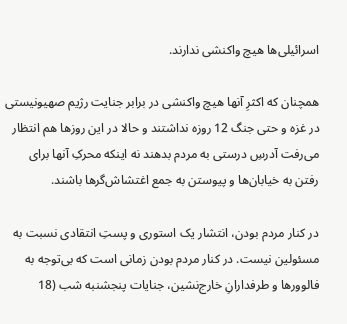اسرائیلی‌ها هیچ واکنشی ندارند.

همچنان که اکثرِ آنها هیچ واکنشی در برابر جنایت رژیم صهیونیستی در غزه و حتی جنگ 12 روزه نداشتند و حالا در این روزها هم انتظار می‌رفت آدرسِ درستی به مردم بدهند نه اینکه محرکِ آنها برای رفتن به خیابان‌ها و پیوستن به جمع اغتشاش‌گرها باشند.

در کنار مردم بودن، ‌انتشار یک استوری و پستِ انتقادی نسبت به مسئولین نیست. در کنار مردم بودن‌ زمانی است که بی‌توجه به فالوورها و طرفدارانِ خارج‌نشین، جنایات پنجشنبه شب (18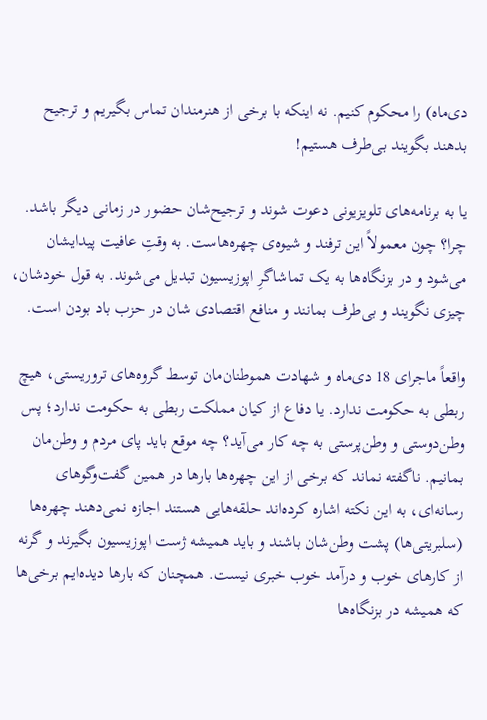دی‌ماه) را محکوم کنیم. نه اینکه با برخی از هنرمندان تماس بگیریم و ترجیح بدهند بگویند بی‌طرف هستیم!

یا به برنامه‌های تلویزیونی دعوت شوند و ترجیح‌شان حضور در زمانی دیگر باشد. چرا؟ چون معمولاً این ترفند و شیوه‌ی چهره‌هاست. به وقتِ عافیت پیدایشان می‌شود و در بزنگاه‌ها به یک تماشاگرِ اپوزیسیون تبدیل می‌شوند. به قول خودشان، چیزی نگویند و بی‌طرف بمانند و منافع‌ اقتصادی شان در حزب باد بودن است.

واقعاً ماجرای 18 دی‌ماه و شهادت هموطنان‌مان توسط گروه‌های تروریستی، هیچ ربطی به حکومت ندارد. یا دفاع از کیان مملکت ربطی به حکومت ندارد؛ پس وطن‌دوستی و وطن‌پرستی به چه کار می‌آید؟ چه موقع باید پای مردم و وطن‌مان بمانیم. ناگفته نماند که برخی از این چهره‌ها بارها در همین گفت‌وگوهای رسانه‌ای، به این نکته اشاره کرده‌اند حلقه‌هایی هستند اجازه نمی‌دهند چهره‌ها (سلبریتی‌ها) پشت وطن‌شان باشند و باید همیشه ژست اپوزیسیون بگیرند و گرنه از کارهای خوب و درآمد خوب خبری نیست. همچنان که بارها دیده‌ایم برخی‌ها که همیشه در بزنگاه‌ها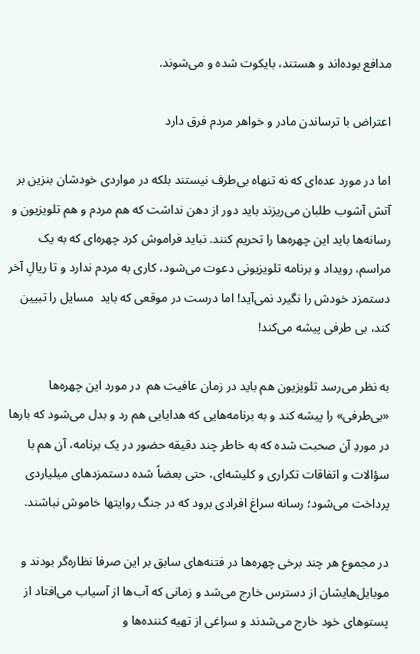مدافع بوده‌اند و هستند، بایکوت شده و می‌شوند.

اعتراض با ترساندن مادر و خواهر مردم فرق دارد

اما در مورد عده‌ای که نه تنهاه بی‌طرف نیستند بلکه در مواردی خودشان بنزین بر آتش آشوب طلبان می‌ریزند باید دور از دهن نداشت که هم مردم و هم تلویزیون و رسانه‌ها باید این چهره‌ها را تحریم کنند. نباید فراموش کرد چهره‌ای که به یک مراسم، رویداد و برنامه تلویزیونی دعوت می‌شود، کاری به مردم ندارد و تا ریالِ آخر دستمزد خودش را نگیرد نمی‌آید! اما درست در موقعی که باید  مسایل را تبیین کند، بی طرفی پیشه می‌کند!

به نظر می‌رسد تلویزیون هم باید در زمان عافیت هم  در مورد این چهره‌ها «بی‌طرفی» را پیشه کند و به برنامه‌هایی که هدایایی هم رد و بدل می‌شود که بارها در موردِ آن صحبت شده که به خاطر چند دقیقه حضور در یک برنامه، آن هم با سؤالات و اتفاقات تکراری و کلیشه‌ای، حتی بعضاً شده دستمزدهای میلیاردی پرداخت‌ می‌شود؛ رسانه سراغ افرادی برود که در جنگ روایتها خاموش نباشند.

در مجموع هر چند برخی چهره‌ها در فتنه‌های سابق بر این صرفا نظاره‌گر بودند و موبایل‌هایشان از دسترس خارج می‌شد و زمانی که آب‌ها از آسیاب می‌افتاد از پستوهای خود خارج می‌شدند و سراغی از تهیه کننده‌ها و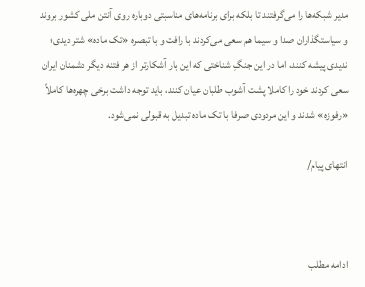مدیر شبکه‌ها را می‌گرفتند تا بلکه برای برنامه‌های مناسبتی دوباره روی آنتن ملی کشور بروند و سیاستگذاران صدا و سیما هم سعی می‌کردند با رافت و با تبصره «تک ماده» شتر دیدی؛ ندیدی پیشه کنند، اما در این جنگِ شناختی که این بار آشکارتر از هر فتنه دیگر دشمنان ایران سعی کردند خود را کاملا پشت آشوب طلبان عیان کنند، باید توجه داشت برخی چهره‌ها کاملاً «رفوزه» شدند و این مردودی صرفا با تک ماده تبدیل به قبولی نمی‌شود.

انتهای پیام/



ادامه مطلب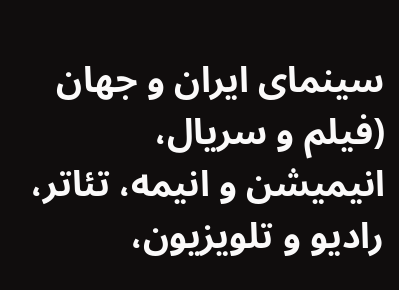سینمای ایران و جهان (فیلم و سریال، انیمیشن و انیمه، تئاتر، رادیو و تلویزیون،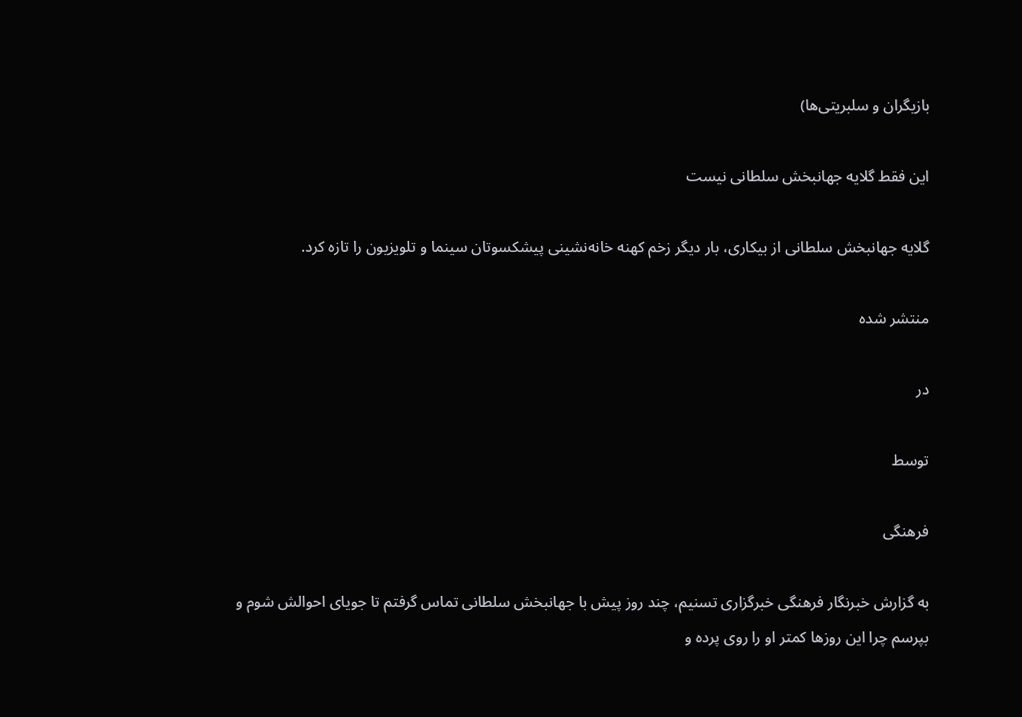بازیگران و سلبریتی‌ها)

این فقط گلایه جهانبخش سلطانی نیست

گلایه جهانبخش سلطانی از بیکاری، بار دیگر زخم کهنه خانه‌نشینی پیشکسوتان سینما و تلویزیون را تازه کرد.

منتشر شده

در

توسط

فرهنگی

به گزارش خبرنگار فرهنگی خبرگزاری تسنیم، چند روز پیش با جهانبخش سلطانی تماس گرفتم تا جویای احوالش شوم و بپرسم چرا این روزها کمتر او را روی پرده و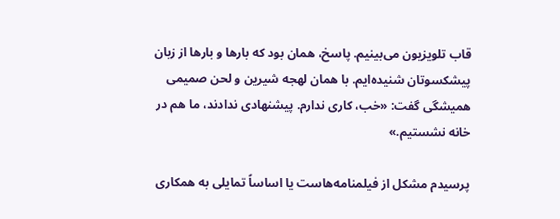قاب تلویزیون می‌بینیم. پاسخ، همان بود که بارها و بارها از زبان پیشکسوتان شنیده‌ایم. با همان لهجه شیرین و لحن صمیمی همیشگی گفت: «خب، کاری ندارم. پیشنهادی ندادند، ما هم در خانه نشستیم.»

پرسیدم مشکل از فیلمنامه‌هاست یا اساساً تمایلی به همکاری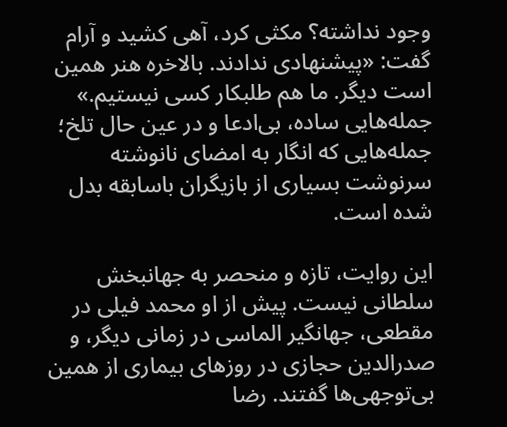وجود نداشته؟ مکثی کرد، آهی کشید و آرام گفت: «پیشنهادی ندادند. بالاخره هنر همین است دیگر. ما هم طلبکار کسی نیستیم.» جمله‌هایی ساده، بی‌ادعا و در عین حال تلخ؛ جمله‌هایی که انگار به امضای نانوشته سرنوشت بسیاری از بازیگران باسابقه بدل شده است.

این روایت، تازه و منحصر به جهانبخش سلطانی نیست. پیش از او محمد فیلی در مقطعی، جهانگیر الماسی در زمانی دیگر، و صدرالدین حجازی در روزهای بیماری از همین بی‌توجهی‌ها گفتند. رضا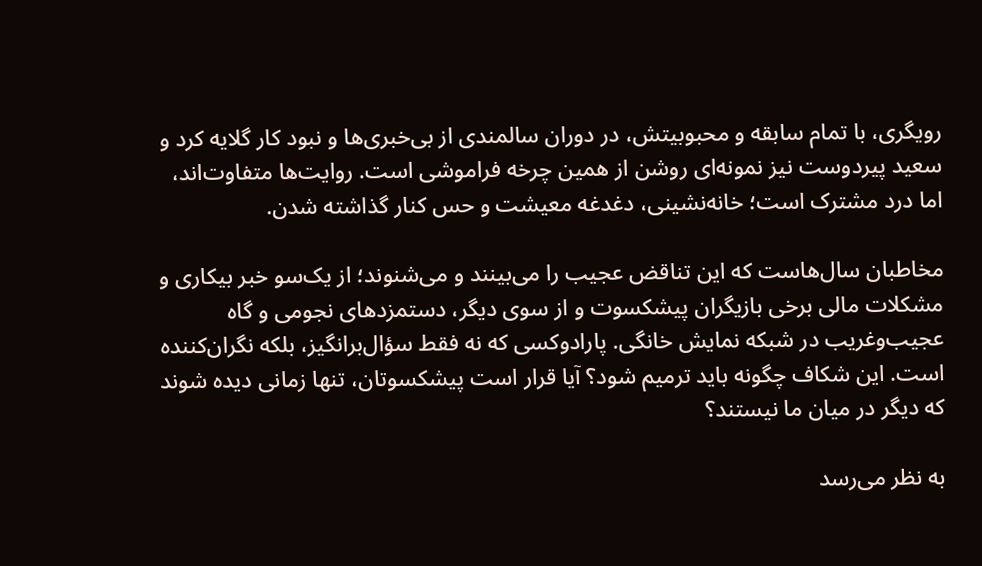رویگری، با تمام سابقه و محبوبیتش، در دوران سالمندی از بی‌خبری‌ها و نبود کار گلایه کرد و سعید پیردوست نیز نمونه‌ای روشن از همین چرخه فراموشی است. روایت‌ها متفاوت‌اند، اما درد مشترک است؛ خانه‌نشینی، دغدغه معیشت و حس کنار گذاشته شدن.

مخاطبان سال‌هاست که این تناقض عجیب را می‌بینند و می‌شنوند؛ از یک‌سو خبر بیکاری و مشکلات مالی برخی بازیگران پیشکسوت و از سوی دیگر، دستمزدهای نجومی و گاه عجیب‌وغریب در شبکه نمایش خانگی. پارادوکسی که نه فقط سؤال‌برانگیز، بلکه نگران‌کننده است. این شکاف چگونه باید ترمیم شود؟ آیا قرار است پیشکسوتان، تنها زمانی دیده شوند که دیگر در میان ما نیستند؟

به نظر می‌رسد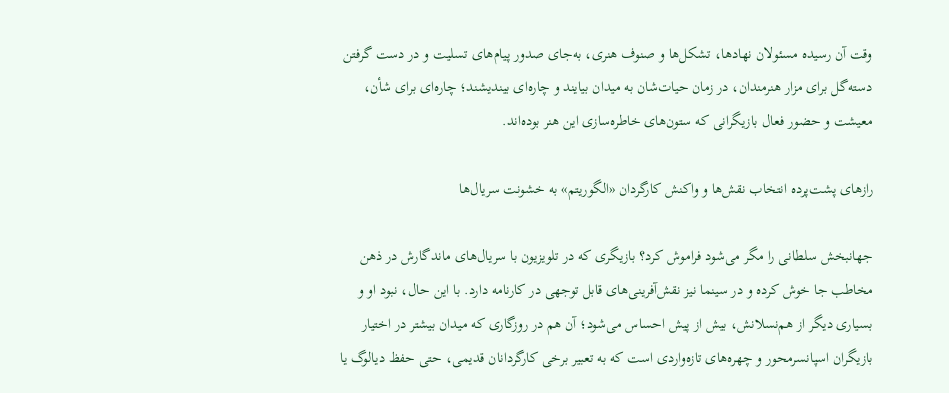وقت آن رسیده مسئولان نهادها، تشکل‌ها و صنوف هنری، به‌جای صدور پیام‌های تسلیت و در دست گرفتن دسته‌گل برای مزار هنرمندان، در زمان حیات‌شان به میدان بیایند و چاره‌ای بیندیشند؛ چاره‌ای برای شأن، معیشت و حضور فعال بازیگرانی که ستون‌های خاطره‌سازی این هنر بوده‌اند.

رازهای پشت‌پرده انتخاب نقش‌ها و واکنش کارگردان «الگوریتم» به خشونت سریال‌ها

جهانبخش سلطانی را مگر می‌شود فراموش کرد؟ بازیگری که در تلویزیون با سریال‌های ماندگارش در ذهن مخاطب جا خوش کرده و در سینما نیز نقش‌آفرینی‌های قابل توجهی در کارنامه دارد. با این حال، نبود او و بسیاری دیگر از هم‌نسلانش، بیش از پیش احساس می‌شود؛ آن هم در روزگاری که میدان بیشتر در اختیار بازیگران اسپانسرمحور و چهره‌های تازه‌واردی است که به تعبیر برخی کارگردانان قدیمی، حتی حفظ دیالوگ یا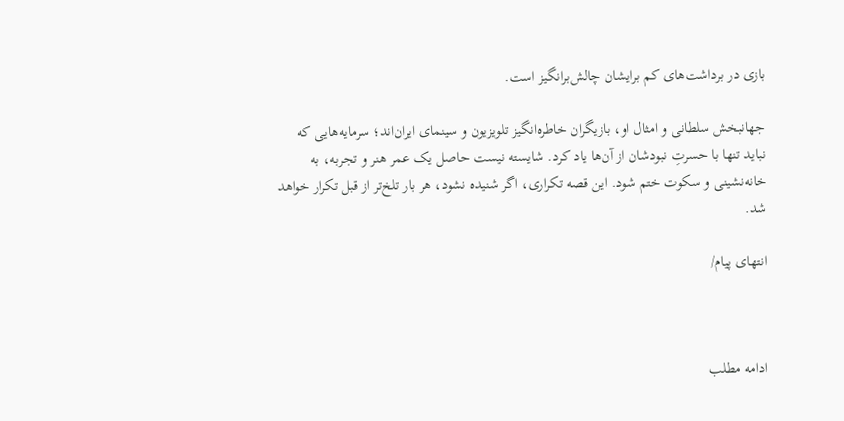بازی در برداشت‌های کم برایشان چالش‌برانگیز است.

جهانبخش سلطانی و امثال او، بازیگران خاطره‌انگیز تلویزیون و سینمای ایران‌اند؛ سرمایه‌هایی که نباید تنها با حسرتِ نبودشان از آن‌ها یاد کرد. شایسته نیست حاصل یک عمر هنر و تجربه، به خانه‌نشینی و سکوت ختم شود. این قصه تکراری، اگر شنیده نشود، هر بار تلخ‌تر از قبل تکرار خواهد شد.

انتهای پیام/



ادامه مطلب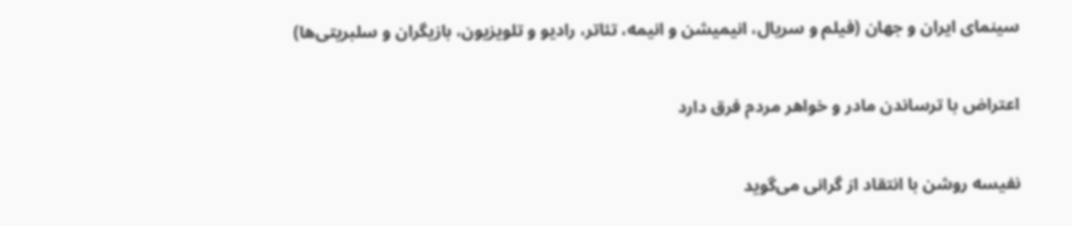سینمای ایران و جهان (فیلم و سریال، انیمیشن و انیمه، تئاتر، رادیو و تلویزیون، بازیگران و سلبریتی‌ها)

اعتراض با ترساندن مادر و خواهر مردم فرق دارد

نفیسه روشن با انتقاد از گرانی می‌گوید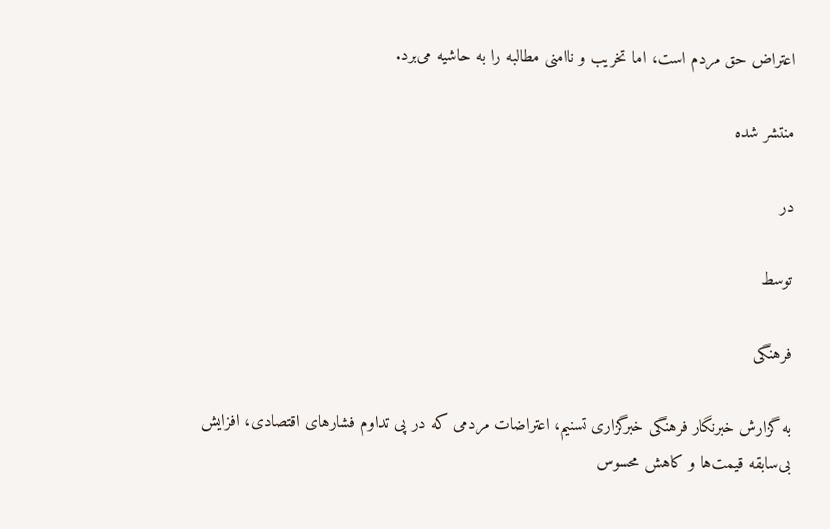اعتراض حق مردم است، اما تخریب و ناامنی مطالبه را به حاشیه می‌برد.

منتشر شده

در

توسط

فرهنگی

به گزارش خبرنگار فرهنگی خبرگزاری تسنیم، اعتراضات مردمی که در پی تداوم فشارهای اقتصادی، افزایش بی‌سابقه قیمت‌ها و کاهش محسوس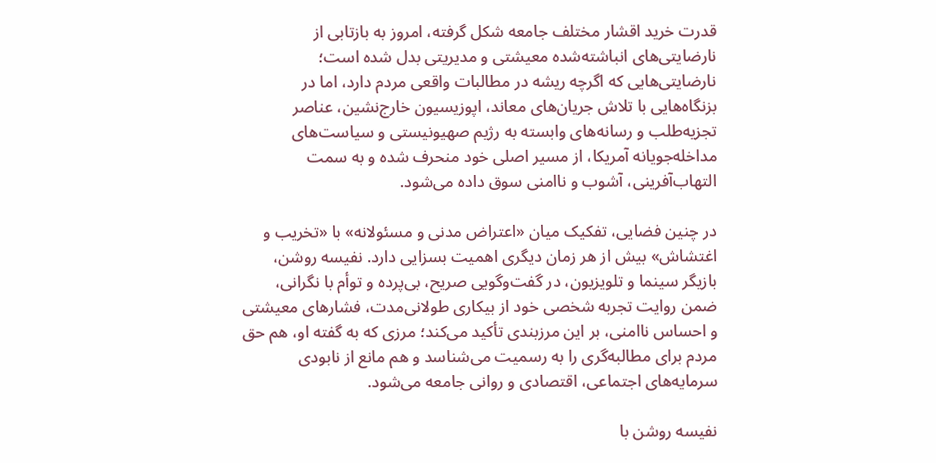قدرت خرید اقشار مختلف جامعه شکل گرفته، امروز به بازتابی از نارضایتی‌های انباشته‌شده معیشتی و مدیریتی بدل شده است؛ نارضایتی‌هایی که اگرچه ریشه در مطالبات واقعی مردم دارد، اما در بزنگاه‌هایی با تلاش جریان‌های معاند، اپوزیسیون خارج‌نشین، عناصر تجزیه‌طلب و رسانه‌های وابسته به رژیم صهیونیستی و سیاست‌های مداخله‌جویانه آمریکا، از مسیر اصلی خود منحرف شده و به سمت التهاب‌آفرینی، آشوب و ناامنی سوق داده می‌شود.

در چنین فضایی، تفکیک میان «اعتراض مدنی و مسئولانه» با «تخریب و اغتشاش» بیش از هر زمان دیگری اهمیت بسزایی دارد. نفیسه روشن، بازیگر سینما و تلویزیون، در گفت‌وگویی صریح، بی‌پرده و توأم با نگرانی، ضمن روایت تجربه شخصی خود از بیکاری طولانی‌مدت، فشارهای معیشتی و احساس ناامنی، بر این مرزبندی تأکید می‌کند؛ مرزی که به گفته او، هم حق مردم برای مطالبه‌گری را به رسمیت می‌شناسد و هم مانع از نابودی سرمایه‌های اجتماعی، اقتصادی و روانی جامعه می‌شود.

نفیسه روشن با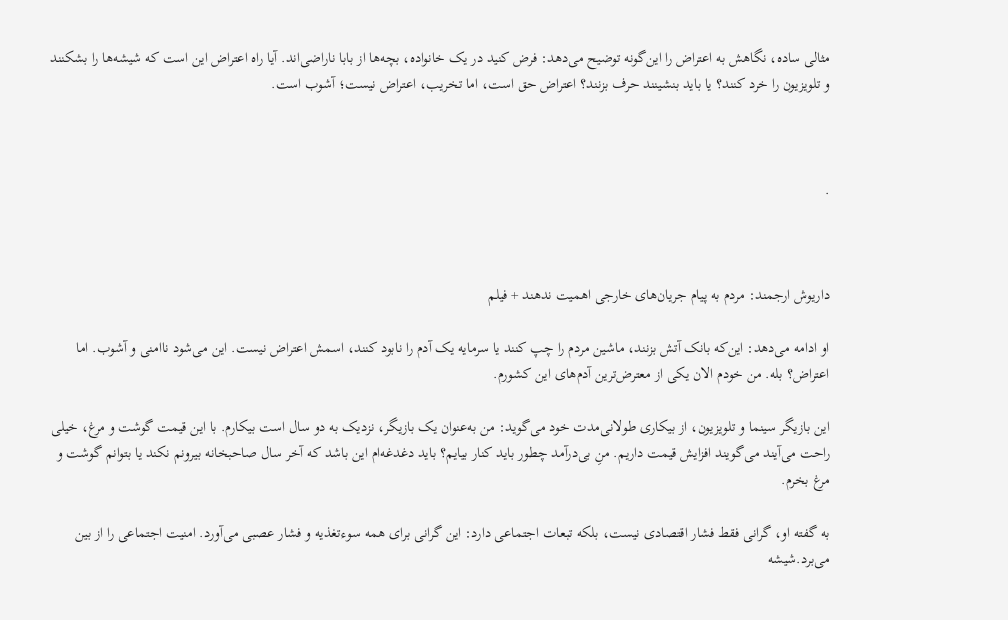مثالی ساده، نگاهش به اعتراض را این‌گونه توضیح می‌دهد: فرض کنید در یک خانواده، بچه‌ها از بابا ناراضی‌اند. آیا راه اعتراض این است که شیشه‌ها را بشکنند و تلویزیون را خرد کنند؟ یا باید بنشینند حرف بزنند؟ اعتراض حق است، اما تخریب، اعتراض نیست؛ آشوب است.



.



داریوش ارجمند: مردم به پیام جریان‌های خارجی اهمیت ندهند + فیلم

او ادامه می‌دهد: این‌که بانک آتش بزنند، ماشین مردم را چپ کنند یا سرمایه یک آدم را نابود کنند، اسمش اعتراض نیست. این می‌شود ناامنی و آشوب. اما اعتراض؟ بله. من خودم الان یکی از معترض‌ترین آدم‌های این کشورم.

این بازیگر سینما و تلویزیون، از بیکاری طولانی‌مدت خود می‌گوید: من به‌عنوان یک بازیگر، نزدیک به دو سال است بیکارم. با این قیمت گوشت و مرغ، خیلی راحت می‌آیند می‌گویند افزایش قیمت داریم. منِ بی‌درآمد چطور باید کنار بیایم؟ باید دغدغه‌ام این باشد که آخر سال صاحبخانه بیرونم نکند یا بتوانم گوشت و مرغ بخرم.

به گفته او، گرانی فقط فشار اقتصادی نیست، بلکه تبعات اجتماعی دارد: این گرانی برای همه سوءتغذیه و فشار عصبی می‌آورد. امنیت اجتماعی را از بین می‌برد.شیشه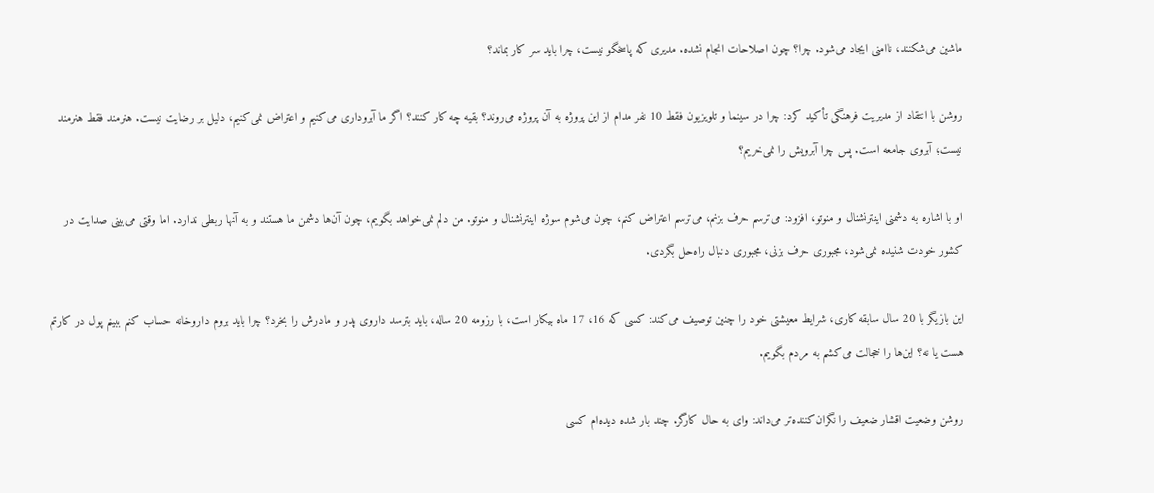ماشین می‌شکنند، ناامنی ایجاد می‌شود. چرا؟ چون اصلاحات انجام نشده. مدیری که پاسخگو نیست، چرا باید سر کار بماند؟

روشن با انتقاد از مدیریت فرهنگی تأکید کرد: چرا در سینما و تلویزیون فقط 10 نفر مدام از این پروژه به آن پروژه می‌روند؟ بقیه چه کار کنند؟ اگر ما آبرو‌داری می‌کنیم و اعتراض نمی‌کنیم، دلیل بر رضایت نیست. هنرمند فقط هنرمند نیست؛ آبروی جامعه است. پس چرا آبرویش را نمی‌خریم؟

او با اشاره به دشمنی اینترنشنال و منوتو، افزود: می‌ترسم حرف بزنم، می‌ترسم اعتراض کنم، چون می‌شوم سوژه اینترنشنال و منوتو. من دلم نمی‌خواهد بگویم، چون آن‌ها دشمن ما هستند و به آنها ربطی ندارد. اما وقتی می‌بینی صدایت در کشور خودت شنیده نمی‌شود، مجبوری حرف بزنی، مجبوری دنبال راه‌حل بگردی.

این بازیگر با 20 سال سابقه کاری، شرایط معیشتی خود را چنین توصیف می‌کند: کسی که 16، 17 ماه بیکار است، با رزومه 20 ساله، باید بترسد داروی پدر و مادرش را بخرد؟ چرا باید بروم داروخانه حساب کنم ببینم پول در کارتم هست یا نه؟ این‌ها را خجالت می‌کشم به مردم بگویم.

روشن وضعیت اقشار ضعیف را نگران‌کننده‌تر می‌داند: وای به حال کارگر. چند بار شده دیده‌ام کسی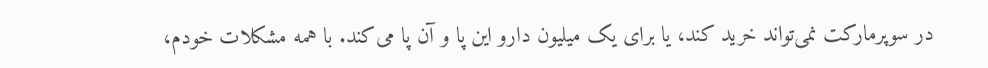در سوپرمارکت نمی‌تواند خرید کند، یا برای یک میلیون دارو این پا و آن پا می‌کند. با همه مشکلات خودم،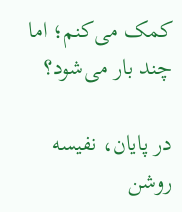کمک می‌کنم؛ اما چند بار می‌شود؟

در پایان، نفیسه روشن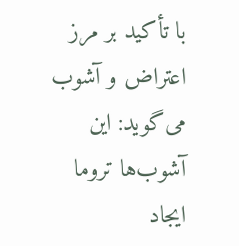با تأکید بر مرز اعتراض و آشوب می‌گوید: این آشوب‌ها تروما ایجاد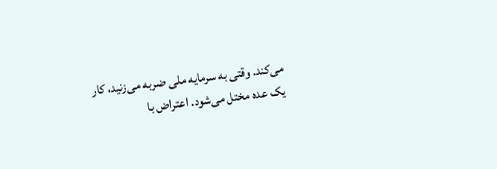می‌کند. وقتی به سرمایه ملی ضربه می‌زنید، کار یک عده مختل می‌شود. اعتراض با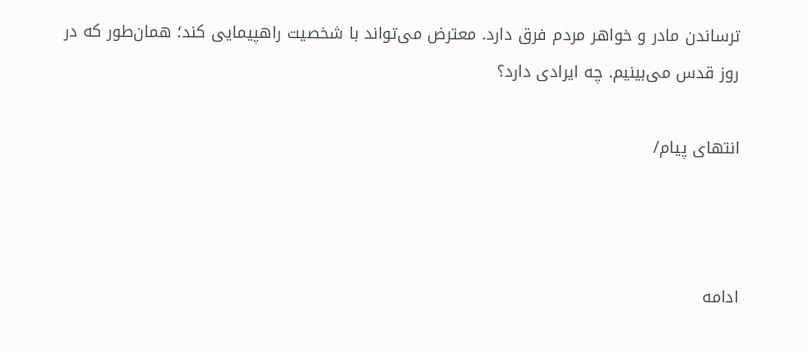ترساندن مادر و خواهر مردم فرق دارد. معترض می‌تواند با شخصیت راهپیمایی کند؛ همان‌طور که در روز قدس می‌بینیم. چه ایرادی دارد؟

انتهای پیام/



ادامه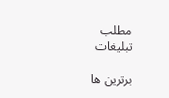مطلب
تبلیغات

برترین ها